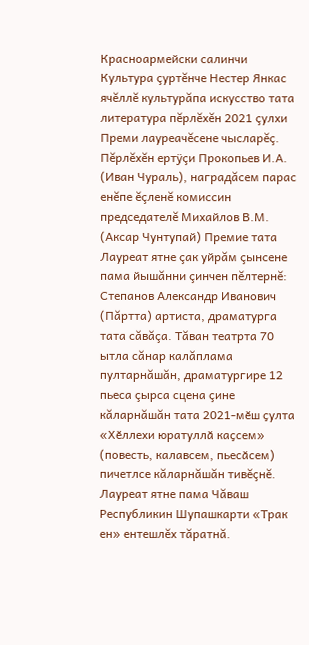Красноармейски салинчи Культура çуртĕнче Нестер Янкас ячĕллĕ культурăпа искусство тата литература пĕрлĕхĕн 2021 çулхи Преми лауреачĕсене чысларĕç. Пĕрлĕхĕн ертÿçи Прокопьев И.А. (Иван Чураль), наградăсем парас енĕпе ĕçленĕ комиссин председателĕ Михайлов В.М. (Аксар Чунтупай) Премие тата Лауреат ятне çак уйрăм çынсене пама йышăнни çинчен пĕлтернĕ:
Степанов Александр Иванович (Пăртта) артиста, драматурга тата сăвăçа. Тăван театрта 70 ытла сăнар калăплама пултарнăшăн, драматургире 12 пьеса çырса сцена çине кăларнăшăн тата 2021-мӗш ҫулта «Хӗллехи юратуллӑ каҫсем» (повесть, калавсем, пьесӑсем) пичетлсе кăларнăшăн тивĕçнĕ. Лауреат ятне пама Чăваш Республикин Шупашкарти «Трак ен» ентешлĕх тăратнă.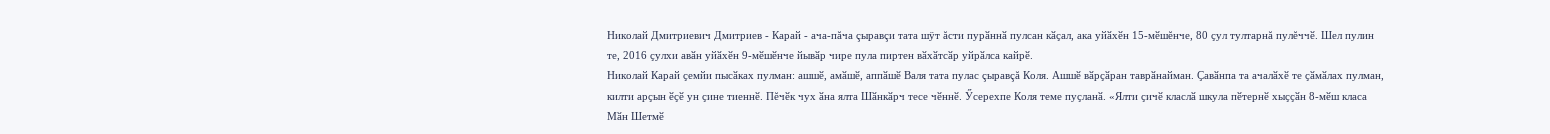Николай Дмитриевич Дмитриев - Карай - ача-пăча çыравçи тата шÿт ăсти пурӑннӑ пулсан кӑҫал, ака уйӑхӗн 15-мӗшĕнче, 80 ҫул тултарнă пулĕччӗ. Шел пулин те, 2016 ҫулхи авӑн уйӑхӗн 9-мӗшӗнче йывӑр чире пула пиртен вӑхӑтсӑр уйрӑлса кайрӗ.
Николай Карай ҫемйи пысӑках пулман: ашшӗ, амӑшӗ, аппӑшӗ Валя тата пулас çыравçă Коля. Ашшӗ вӑрҫӑран таврӑнайман. Ҫавӑнпа та ачалӑхӗ те ҫӑмӑлах пулман, килти арҫын ӗҫӗ ун ҫине тиеннӗ. Пĕчӗк чух ӑна ялта Шӑнкӑрч тесе чӗннӗ. Ӳсерехпе Коля теме пуҫланӑ. «Ялти ҫичӗ класлӑ шкула пӗтернӗ хыҫҫӑн 8-мӗш класа Мӑн Шетмӗ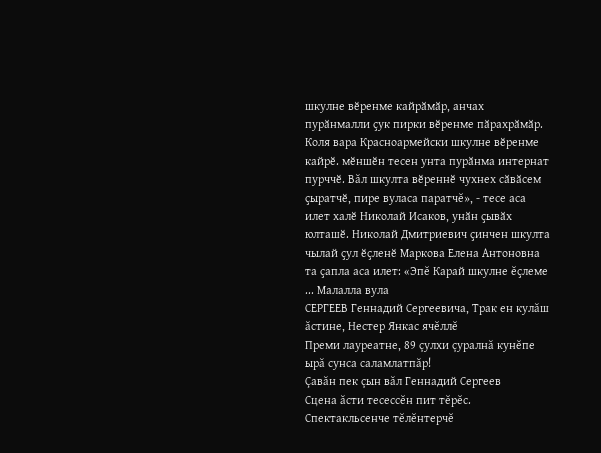шкулне вӗренме кайрӑмӑр, анчах пурӑнмалли ҫук пирки вӗренме пӑрахрӑмӑр. Коля вара Красноармейски шкулне вӗренме кайрӗ. мӗншӗн тесен унта пурӑнма интернат пурччӗ. Вăл шкулта вӗреннӗ чухнех сӑвӑсем ҫыратчӗ, пире вуласа паратчĕ», - тесе аса илет халӗ Николай Исаков, унӑн ҫывӑх юлташӗ. Николай Дмитриевич ҫинчен шкулта чылай ҫул ӗҫленӗ Маркова Елена Антоновна та ҫапла аса илет: «Эпĕ Карай шкулне ĕҫлеме
... Малалла вула
СЕРГЕЕВ Геннадий Сергеевича, Трак ен кулăш ăстине, Нестер Янкас ячĕллĕ
Преми лауреатне, 89 çулхи çуралнă кунĕпе ырă сунса саламлатпăр!
Çавăн пек çын вăл Геннадий Сергеев
Сцена ăсти тесессĕн пит тĕрĕс.
Спектакльсенче тĕлĕнтерчĕ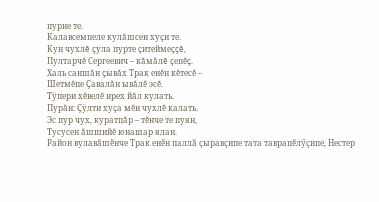пурне те.
Калавсемпеле кулăшсен хуçи те.
Кун чухлĕ çула пурте çитеймеççĕ,
Пултарчĕ Сергеевич – кăмăлĕ çепĕç.
Халь саншăн çывăх Трак енĕн кĕтесĕ –
Шетмĕпе Çавалăн ывăлĕ эсĕ.
Тÿпери хĕвелĕ ирех йăл кулать.
Пурăн: Çÿлти хуçа мĕн чухлĕ калать.
Эс пур чух, куратпăр – тĕнче те пуян,
Тусусен ăшшийĕ юнашар ялан.
Район вулавӑшӗнче Трак енӗн паллӑ ҫыравҫипе тата таврапӗлӳҫипе, Нестер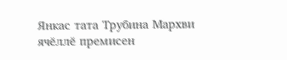Янкас тата Трубина Мархви ячӗллӗ премисен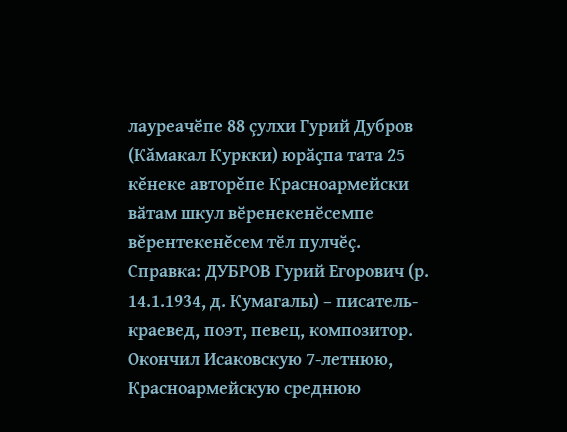лауреачӗпе 88 çулхи Гурий Дубров (Кăмакал Куркки) юрӑҫпа тата 25 кĕнеке авторĕпе Красноармейски вӑтам шкул вӗренекенӗсемпе вĕрентекенĕсем тӗл пулчӗҫ.
Справка: ДУБРОВ Гурий Егорович (р. 14.1.1934, д. Кумагалы) – писатель-краевед, поэт, певец, композитор. Окончил Исаковскую 7-летнюю, Красноармейскую среднюю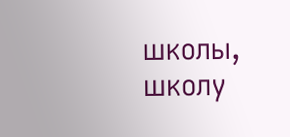школы, школу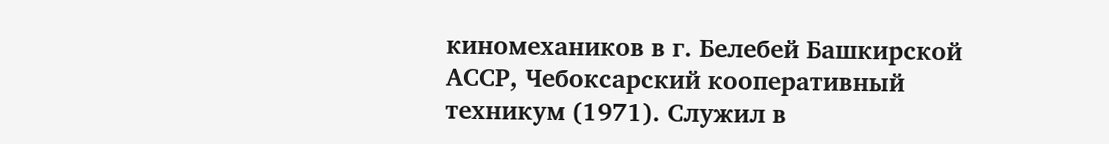киномехаников в г. Белебей Башкирской АССР, Чебоксарский кооперативный техникум (1971). Служил в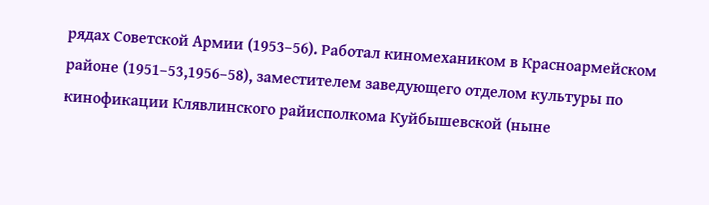рядах Советской Армии (1953–56). Работал киномехаником в Красноармейском районе (1951–53,1956–58), заместителем заведующего отделом культуры по кинофикации Клявлинского райисполкома Куйбышевской (ныне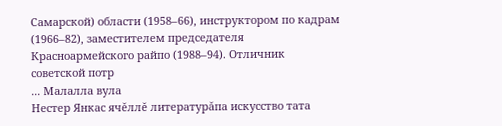Самарской) области (1958–66), инструктором по кадрам (1966–82), заместителем председателя Красноармейского райпо (1988–94). Отличник советской потр
... Малалла вула
Нестер Янкас ячĕллĕ литературăпа искусство тата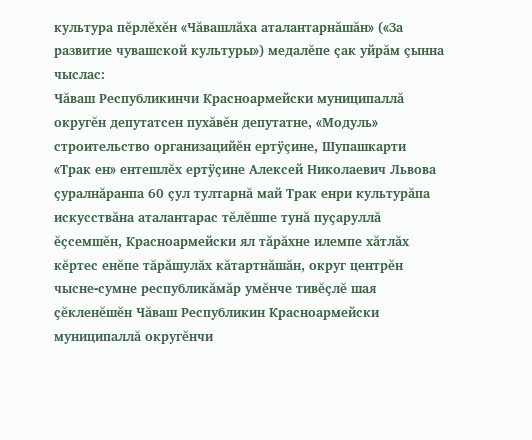культура пĕрлĕхĕн «Чăвашлăха аталантарнăшăн» («За развитие чувашской культуры») медалĕпе çак уйрăм çынна чыслас:
Чăваш Республикинчи Красноармейски муниципаллă округĕн депутатсен пухăвĕн депутатне, «Модуль» строительство организацийĕн ертÿçине, Шупашкарти «Трак ен» ентешлĕх ертÿçине Алексей Николаевич Львова çуралнăранпа 60 çул тултарнă май Трак енри культурăпа искусствăна аталантарас тĕлĕшпе тунă пуçаруллă ĕçсемшĕн, Красноармейски ял тăрăхне илемпе хăтлăх кĕртес енĕпе тăрăшулăх кăтартнăшăн, округ центрĕн чысне-сумне республикăмăр умĕнче тивĕçлĕ шая çĕкленĕшĕн Чăваш Республикин Красноармейски муниципаллă округĕнчи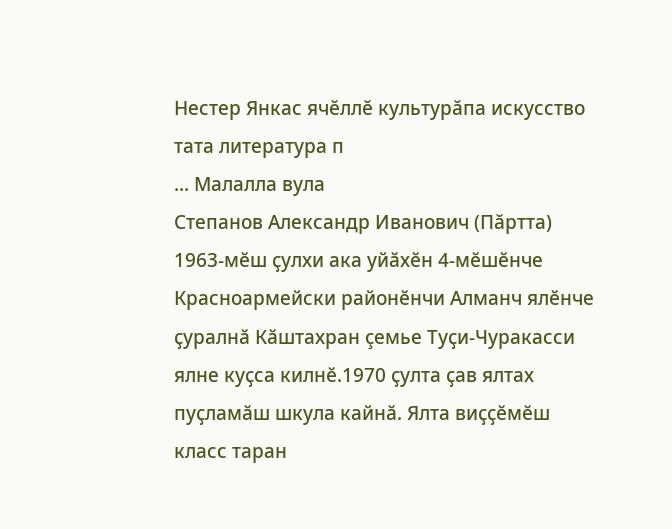Нестер Янкас ячĕллĕ культурăпа искусство тата литература п
... Малалла вула
Степанов Александр Иванович (Пăртта) 1963-мӗш ҫулхи ака уйӑхӗн 4-мӗшӗнче Красноармейски районӗнчи Алманч ялӗнче ҫуралнӑ Кӑштахран çемье Туҫи-Чуракасси ялне куҫса килнӗ.1970 ҫулта ҫав ялтах пуҫламӑш шкула кайнӑ. Ялта виҫҫӗмӗш класс таран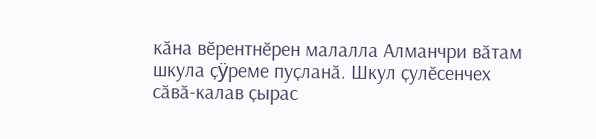кӑна вӗрентнӗрен малалла Алманчри вӑтам шкула ҫÿреме пуҫланӑ. Шкул ҫулӗсенчех сӑвӑ-калав ҫырас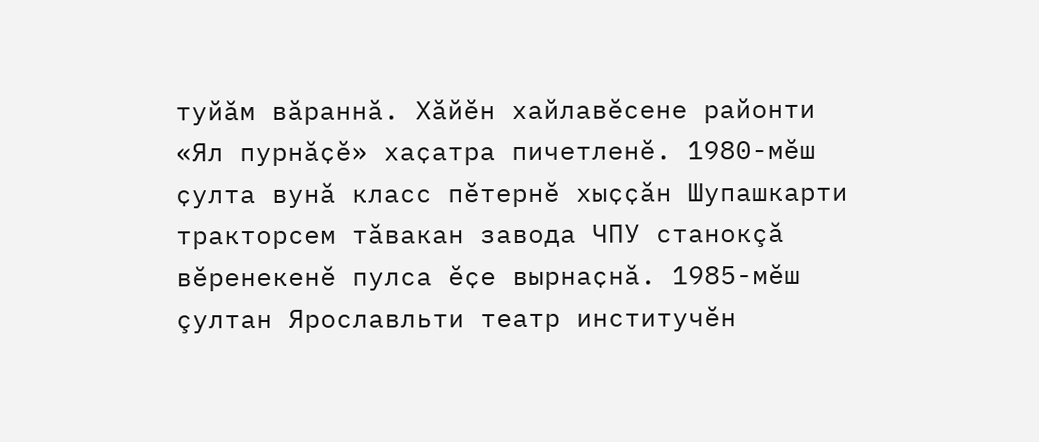туйăм вӑраннӑ. Хӑйӗн хайлавӗсене районти «Ял пурнӑҫӗ» хаҫатра пичетленӗ. 1980-мӗш ҫулта вунӑ класс пӗтернӗ хыҫҫӑн Шупашкарти тракторсем тӑвакан завода ЧПУ станокçă вӗренекенĕ пулса ӗҫе вырнаҫнӑ. 1985-мӗш çултан Ярославльти театр институчӗн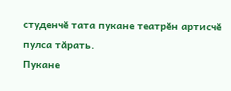студенчӗ тата пукане театрӗн артисчӗ пулса тӑрать.
Пукане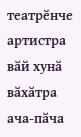театрӗнче артистра вӑй хунӑ вӑхӑтра ача-пӑча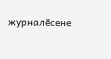журналӗсене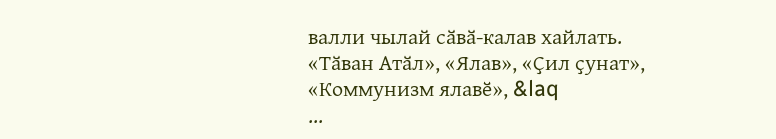валли чылай сӑвӑ-калав хайлать. «Тӑван Атӑл», «Ялав», «Ҫил ҫунат», «Коммунизм ялавӗ», &laq
...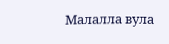Малалла вула